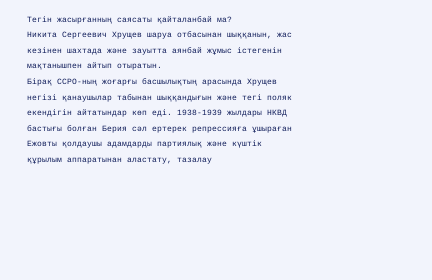Тегін жасырғанның саясаты қайталанбай ма?
Никита Сергеевич Хрущев шаруа отбасынан шыққанын, жас кезінен шахтада және зауытта аянбай жұмыс істегенін мақтанышпен айтып отыратын.
Бірақ ССРО-ның жоғарғы басшылықтың арасында Хрущев негізі қанаушылар табынан шыққандығын және тегі поляк екендігін айтатындар көп еді. 1938-1939 жылдары НКВД бастығы болған Берия сәл ертерек репрессияға ұшыраған Ежовты қолдаушы адамдарды партиялық және күштік құрылым аппаратынан аластату, тазалау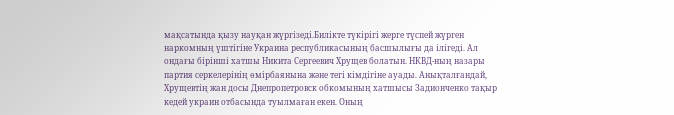мақсатында қызу науқан жүргізеді.Билікте түкірігі жерге түспей жүрген наркомның үштігіне Украина республикасының басшылығы да ілігеді. Ал ондағы бірінші хатшы Никита Сергеевич Хрущев болатын. НКВД-ның назары партия серкелерінің өмірбаянына және тегі кімдігіне ауады. Анықталғандай, Хрущевтің жан досы Днепропетровск обкомының хатшысы Задионченко тақыр кедей украин отбасында туылмаған екен. Оның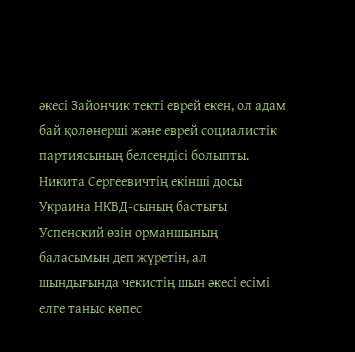әкесі Зайончик текті еврей екен, ол адам бай қолөнерші және еврей социалистік партиясының белсендісі болыпты. Никита Сергеевичтің екінші досы Украина НКВД-сының бастығы Успенский өзін орманшының баласымын деп жүретін, ал шындығында чекистің шын әкесі есімі елге таныс көпес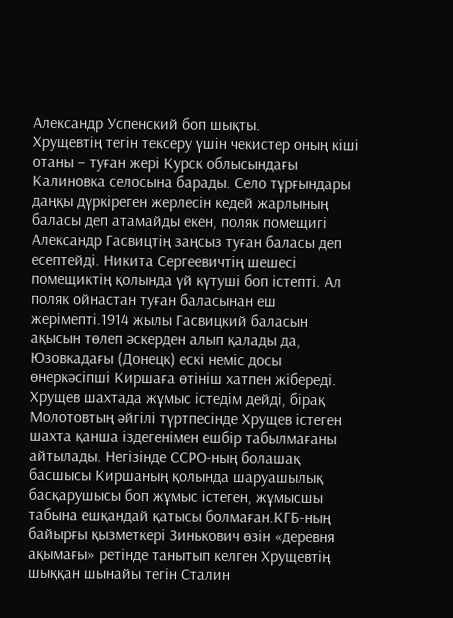Александр Успенский боп шықты.
Хрущевтің тегін тексеру үшін чекистер оның кіші отаны – туған жері Курск облысындағы Калиновка селосына барады. Село тұрғындары даңқы дүркіреген жерлесін кедей жарлының баласы деп атамайды екен, поляк помещигі Александр Гасвицтің заңсыз туған баласы деп есептейді. Никита Сергеевичтің шешесі помещиктің қолында үй күтуші боп істепті. Ал поляк ойнастан туған баласынан еш жерімепті.1914 жылы Гасвицкий баласын ақысын төлеп әскерден алып қалады да, Юзовкадағы (Донецк) ескі неміс досы өнеркәсіпші Киршаға өтініш хатпен жібереді. Хрущев шахтада жұмыс істедім дейді, бірақ Молотовтың әйгілі түртпесінде Хрущев істеген шахта қанша іздегенімен ешбір табылмағаны айтылады. Негізінде ССРО-ның болашақ басшысы Киршаның қолында шаруашылық басқарушысы боп жұмыс істеген, жұмысшы табына ешқандай қатысы болмаған.КГБ-ның байырғы қызметкері Зинькович өзін «деревня ақымағы» ретінде танытып келген Хрущевтің шыққан шынайы тегін Сталин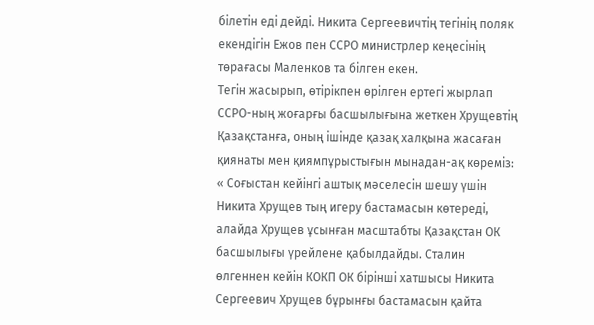білетін еді дейді. Никита Сергеевичтің тегінің поляк екендігін Ежов пен ССРО министрлер кеңесінің төрағасы Маленков та білген екен.
Тегін жасырып, өтірікпен өрілген ертегі жырлап ССРО-ның жоғарғы басшылығына жеткен Хрущевтің Қазақстанға, оның ішінде қазақ халқына жасаған қиянаты мен қиямпұрыстығын мынадан-ақ көреміз:
« Соғыстан кейінгі аштық мәселесін шешу үшін Никита Хрущев тың игеру бастамасын көтереді, алайда Хрущев ұсынған масштабты Қазақстан ОК басшылығы үрейлене қабылдайды. Сталин өлгеннен кейін КОКП ОК бірінші хатшысы Никита Сергеевич Хрущев бұрынғы бастамасын қайта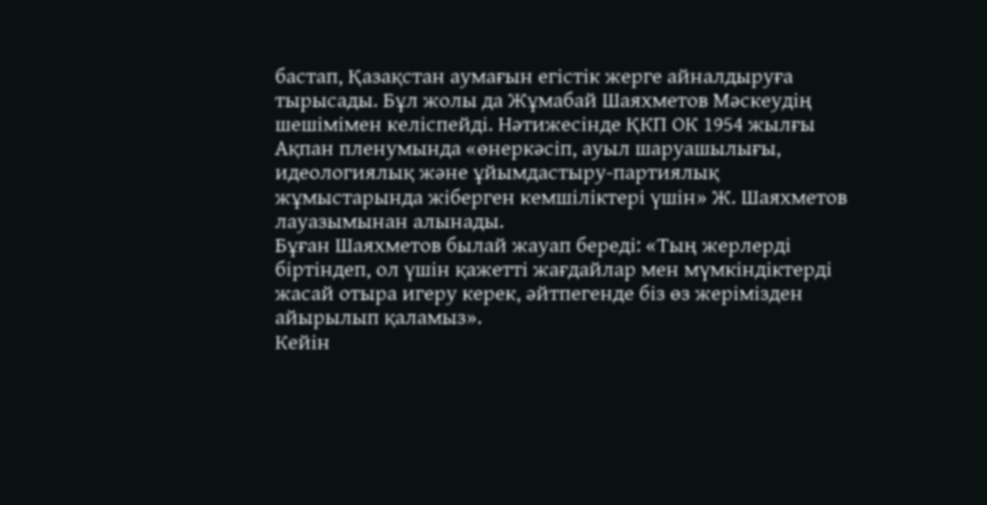бастап, Қазақстан аумағын егістік жерге айналдыруға тырысады. Бұл жолы да Жұмабай Шаяхметов Мәскеудің шешімімен келіспейді. Нәтижесінде ҚКП ОК 1954 жылғы Ақпан пленумында «өнеркәсіп, ауыл шаруашылығы, идеологиялық және ұйымдастыру-партиялық жұмыстарында жіберген кемшіліктері үшін» Ж. Шаяхметов лауазымынан алынады.
Бұған Шаяхметов былай жауап береді: «Тың жерлерді біртіндеп, ол үшін қажетті жағдайлар мен мүмкіндіктерді жасай отыра игеру керек, әйтпегенде біз өз жерімізден айырылып қаламыз».
Кейін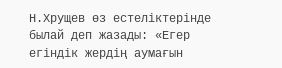Н.Хрущев өз естеліктерінде былай деп жазады: «Егер егіндік жердің аумағын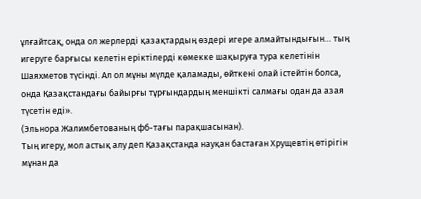ұлғайтсақ, онда ол жерлерді қазақтардың өздері игере алмайтындығын… тың игеруге барғысы келетін еріктілерді көмекке шақыруға тура келетінін Шаяхметов түсінді. Ал ол мұны мүлде қаламады, өйткені олай істейтін болса, онда Қазақстандағы байырғы тұрғындардың меншікті салмағы одан да азая түсетін еді».
(Эльнора Жалимбетованың фб-тағы парақшасынан).
Тың игеру, мол астық алу деп Қазақстанда науқан бастаған Хрущевтің өтірігін мұнан да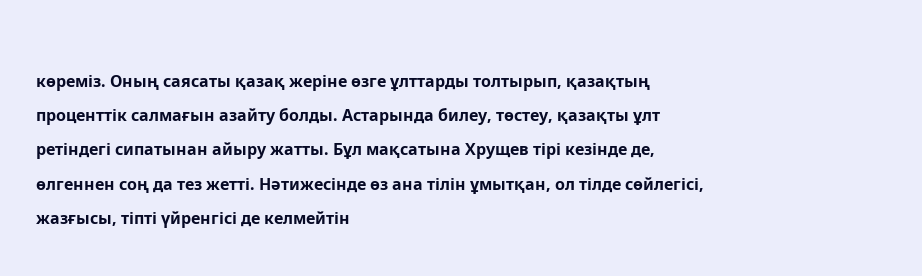көреміз. Оның саясаты қазақ жеріне өзге ұлттарды толтырып, қазақтың проценттік салмағын азайту болды. Астарында билеу, төстеу, қазақты ұлт ретіндегі сипатынан айыру жатты. Бұл мақсатына Хрущев тірі кезінде де, өлгеннен соң да тез жетті. Нәтижесінде өз ана тілін ұмытқан, ол тілде сөйлегісі, жазғысы, тіпті үйренгісі де келмейтін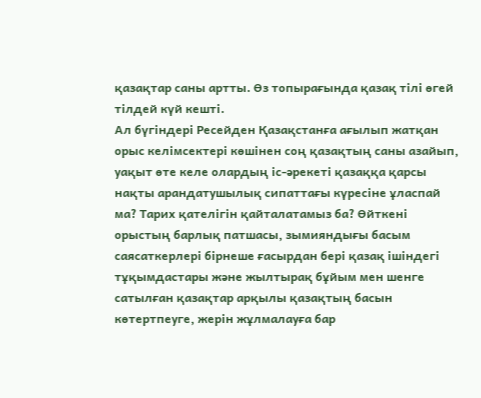қазақтар саны артты. Өз топырағында қазақ тілі өгей тілдей күй кешті.
Ал бүгіндері Ресейден Қазақстанға ағылып жатқан орыс келімсектері көшінен соң қазақтың саны азайып, уақыт өте келе олардың іс-әрекеті қазаққа қарсы нақты арандатушылық сипаттағы күресіне ұласпай ма? Тарих қателігін қайталатамыз ба? Өйткені орыстың барлық патшасы, зымияндығы басым саясаткерлері бірнеше ғасырдан бері қазақ ішіндегі тұқымдастары және жылтырақ бұйым мен шенге сатылған қазақтар арқылы қазақтың басын көтертпеуге, жерін жұлмалауға бар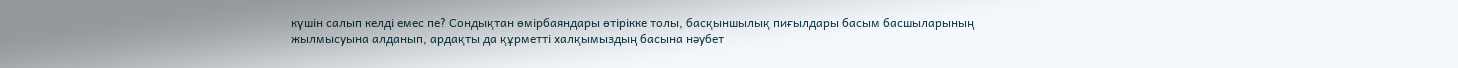күшін салып келді емес пе? Сондықтан өмірбаяндары өтірікке толы, басқыншылық пиғылдары басым басшыларының жылмысуына алданып, ардақты да құрметті халқымыздың басына нәубет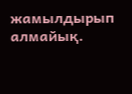жамылдырып алмайық.